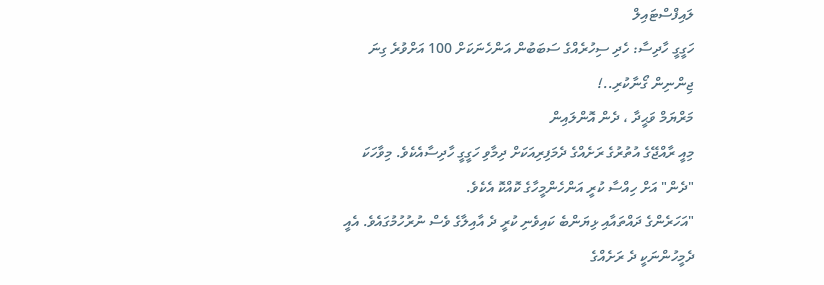ލައިފްސްޓައިލް
ހަގީގީ ހާދިސާ: ހެދި ސިހުރެއްގެ ސަބަބުން އަންހެނަކަށް 100 އަށްވުރެ ގިނަ ޖިންނިން ގޯނާކުރި..!
މަރްޔަމް ވަޙީދާ ، ދެން އޮންލައިން
މިއީ ރާއްޖޭގެ އުތުރުގެ ރަށެއްގެ ދެމަފިރިއަކަށް ދިމާވި ހަގީގީ ހާދިސާއެކެވެ. މިވާހަކަ "ދެން" އަށް ހިއްސާ ކުރީ އަންހެންމީހާގެ ކޮއްކޮ އެކެވެ.
"އަހަރެންގެ ދައްތައާއި ޅިޔަންބެ ކައިވެނި ކުރީ ދެ އާއިލާގެ ވެސް ނުރުހުމުގައެވެ. އެއީ ދެމީހުންނަކީ ދެ ރަށެއްގެ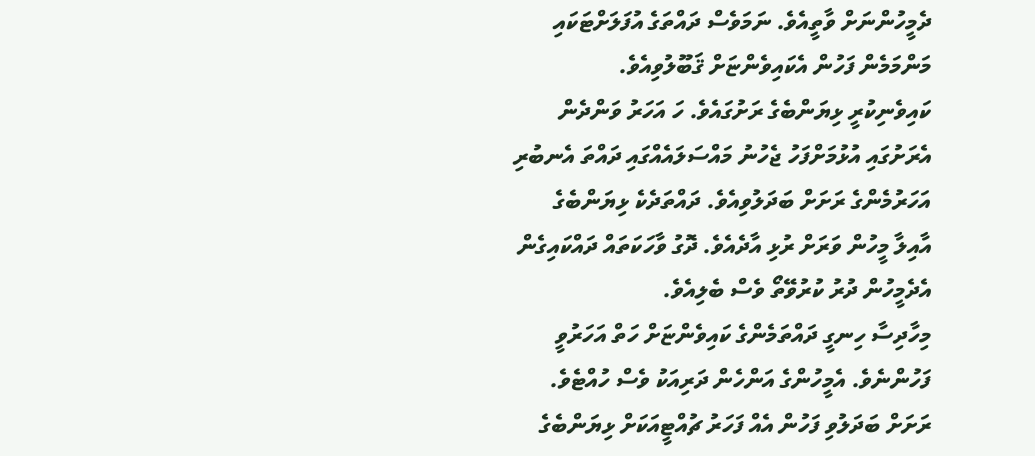ދެމީހުންނަށް ވާތީއެވެ. ނަމަވެސް ދައްތަގެ އުފަލަށްޓަކައި މަންމަމެން ފަހުން އެކައިވެންޏަށް ޤަބޫލުވިއެވެ.
ކައިވެނިކުރީ ޅިޔަންބެގެ ރަށުގައެވެ. ހަ އަހަރު ވަންދެން އެރަށުގައި އުޅުމަށްފަހު ޖެހުނު މައްސަލައެއްގައި ދައްތަ އެނބުރި އަހަރުމެންގެ ރަށަށް ބަދަލުވިއެވެ. ދައްތަދެކެ ޅިޔަންބެގެ އާއިލާ މީހުން ވަރަށް ރުޅި އާދެއެވެ. ދޮގު ވާހަކަތައް ދައްކައިގެން އެދެމީހުން ދުރު ކުރުވޭތޯ ވެސް ބެލިއެވެ.
މިހާދިސާ ހިނގީ ދައްތަމެންގެ ކައިވެންޏަށް ހަތް އަހަރުވީ ފަހުންނެވެ. އެމީހުންގެ އަންހެން ދަރިއަކު ވެސް ހުއްޓެވެ. ރަށަށް ބަދަލުވި ފަހުން އެއް ފަހަރު ޗުއްޓީއަކަށް ޅިޔަންބެގެ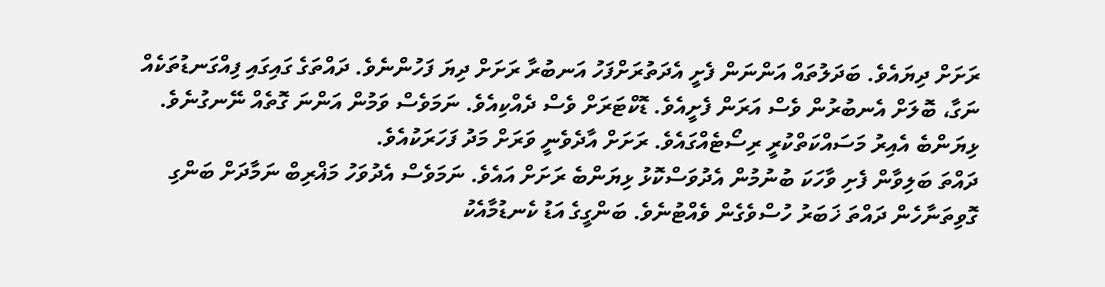ރަށަށް ދިޔައެވެ. ބަދަލުތައް އަންނަން ފެށީ އެދަތުރަށްފަހު އަނބުރާ ރަށަށް ދިޔަ ފަހުންނެވެ. ދައްތަގެ ގައިގައި ފިއްގަނޑުތަކެއް ނަގާ، ބޮލަށް އެނބުރުން ވެސް އަރަން ފެށީއެވެ. ޑޮކްޓަރަށް ވެސް ދެއްކިއެވެ. ނަމަވެސް ވަމުން އަންނަ ގޮތެއް ނޭނގުނެވެ. ޅިޔަންބެ އެއިރު މަސައްކަތްކުރީ ރިސޯޓެއްގައެވެ. ރަށަށް އާދެވެނީ ވަރަށް މަދު ފަހަރަކުއެވެ.
ދައްތަ ބަލިވާން ފެށި ވާހަކަ ބުނުމުން އެދުވަސްކޮޅު ޅިޔަންބެ ރަށަށް އައެވެ. ނަމަވެސް އެދުވަހު މަޣްރިބް ނަމާދަށް ބަންގި ގޮވިތަނާހެން ދައްތަ ޚަބަރު ހުސްވެގެން ވެއްޓުނެވެ. ބަންގީގެ އަޑު ކެނޑުމާއެކު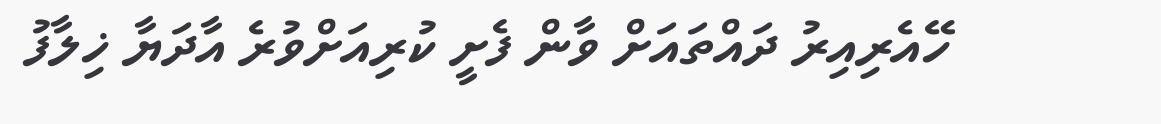ހޭއެރިއިރު ދައްތައަށް ވާން ފެށީ ކުރިއަށްވުރެ އާދަޔާ ޚިލާފު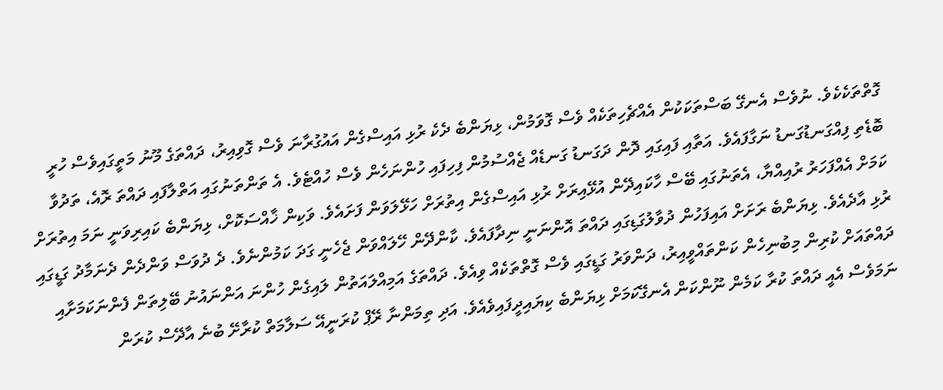ގޮތްތަކެކެވެ. ނުވެސް އެނގޭ ބަސްތަކަކުން އެއްޗެހިތަކެއް ވެސް ގޮވަމުން، ޅިޔަންބެ ދެކެ ރުޅި އައިސްގެން އައުގުރާނަ ވެސް ގޮވިއިރު، ދައްތަގެ މޫނު މަތީގައިވެސް ހުރީ ބޮޑެތި ފިއްގަނޑުގަނޑު ނަގާފައެވެ. އަތާއި ފައިގައި ދޮން ދަގަނޑު ގަނޑެއް ޖެއްސުމުން ފިހިފައި ހުންނަހެން ވެސް ހުއްޓެވެ. އެ ތަންތަނުގައި އަތްލާފައި ދައްތަ ރޮއެ، ތަދުވާ ކަމަށް އެއްފަހަރު ރުއިއްޔާ، އެތަނުގައި ބޭސް ހާކައިދޭން އުޅޭއިރަށް ރުޅި އައިސްގެން އިތުރަށް ހަޅޭލަވަން ފަށައެވެ. ވަކިން ޚާއްސަކޮށް، ޅިޔަންބެ ކައިރިވަނީ ނަމަ އިތުރަށް ރުޅި އާދެއެވެ. ޅިޔަންބެ ރަށަށް އައިފަހުން ދުވާލުގަޑިގައި ދައްތަ އޮންނަނީ ނިދާފައެވެ. ކާންދޭން ހޭލައްވަން ޖެހެނީ ގަދަ ކަމުންނެވެ. ދެ ދުވަސް ވަންދެން ދެނަމާދު ގަޑީގައި ދައްތައަށް ކުރިން މިބުނިހެން ކަންތައްވީއިރު، ދަންވަރު ގަޑީގައި ވެސް ގޮތްތަކެއް ވިއެވެ. ދައްތަގެ އަމިއްލައަތުން ލައިގެން ހުންނަ އަންނައުނު ބޭލިތަން ފެންނަކަމަށާއި ނަމަވެސް އެއީ ދައްތަ ކުރާ ކަމެން ނޫންކަން އެނގޭކަމަށް ޅިޔަންބެ ކިޔައިދީފައިވެއެވެ. އަދި ތިމަންނާ ރޭޕް ކުރަނީއޭ ސަލާމަތް ކުރާށޭ ބުނެ އާދޭސް ކުރަން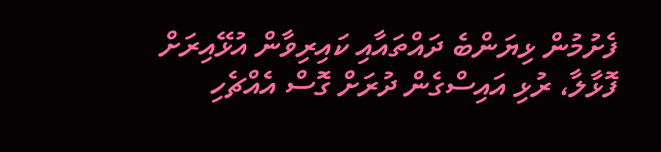ފެށުމުން ޅިޔަންބެ ދައްތައާއި ކައިރިވާން އުޅޭއިރަށް ފޮޅާލާ، ރުޅި އައިސްގެން ދުރަށް ގޮސް އެއްޗެހި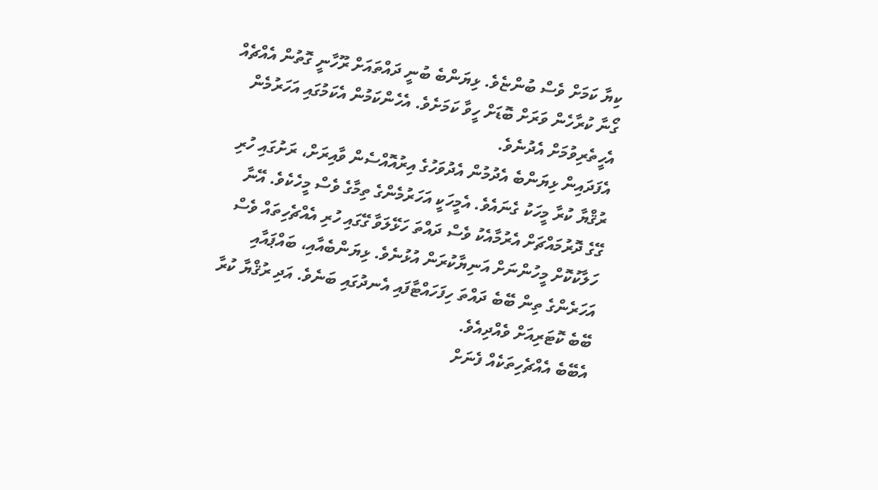ކިޔާ ކަމަށް ވެސް ބުންޏެވެ. ޅިޔަންބެ ބުނީ ދައްތައަށް ރޫހާނީ ގޮތުން އެއްޗެއް ގޯނާ ކުރާހެން ވަރަށް ބޮޑަށް ހީވާ ކަމަށެވެ. އެހެންކަމުން އެކަމުގައި އަހަރުމެން އެހީތެރިވުމަށް އެދުނެވެ.
އެފަދައިން ޅިޔަންބެ އެދުމުން އެދުވަހުގެ އިރުއޮއްސެން ވާއިރަށް، ރަށުގައި ހުރި ރުޤްޔާ ކުރާ މީހަކު ގެނައެވެ. އެމީހަކީ އަހަރުމެންގެ ތިމާގެ ވެސް މީހެކެވެ. އޭނާ ގޭގެ ދޮރުމައްޗަށް އެރުމާއެކު ވެސް ދައްތަ ހަޅޭލަވާ ގޭގައި ހުރި އެއްޗެހިތައް ވެސް ހަލާކުކޮށް މީހުންނަށް އަނިޔާކުރަން އުޅުނެވެ. ޅިޔަންބެއާއި، ބައްޕައާއި އަހަރެންގެ ތިން ބޭބެ ދައްތަ ހިފަހައްޓާފައި އެނދުގައި ބަނެވެ. އަދި ރުޤްޔާ ކުރާ ބޭބެ ކޮޓަރިއަށް ވެއްދިއެވެ.
އެބޭބެ އެއްޗެހިތަކެއް ފެނަށް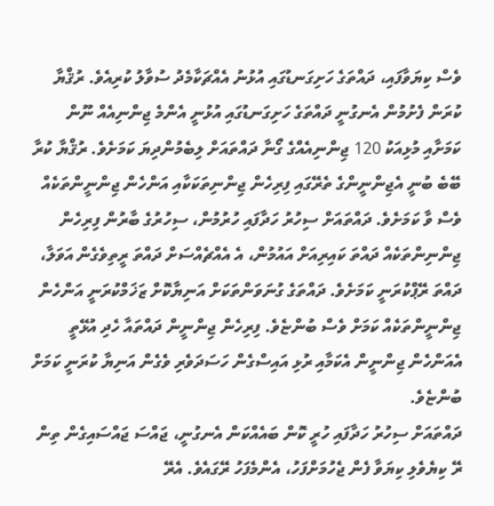ވެސް ކިޔަވާފައި، ދައްތަގެ ހަށިގަނޑުގައި އުޅުނު އެއްޗަކާމެދު ސުވާލު ކުރިއެވެ. ރުޤްޔާ ކުރަން ފެށުމުން އެނގުނީ ދައްތަގެ ހަށިގަނޑުގައި އުޅުނީ އެންމެ ޖިންނިއެއް ނޫން ކަމަށާއި މުޅިއަކު 120 ޖިންނިއެއްގެ ގޯނާ ދައްތައަށް ލިބެމުންދިޔަ ކަމަށެވެ. ރުޤްޔާ ކުރާ ބޭބެ ބުނީ އެޖިންނީންގެ ތެރޭގައި ފިރިހެން ޖިންނިތަކަކާއި އަންހެން ޖިންނީންތަކެއް ވެސް ވާ ކަމަށެވެ. ދައްތައަށް ސިހުރު ހަދާފައި ހުރުމުން، ސިހުރުގެ ބާރުން ފިރިހެން ޖިންނިންތަކެއް ދައްތަ ކައިރިއަށް އައުމުން، އެ އެއްޗެއްސަށް ދައްތަ ރީތިވެގެން އަވަލާ، ދައްތަ ރޭޕްކުރަނީ ކަމަށެވެ. ދައްތަގެ ގުނަވަންތަކަށް އަނިޔާކޮށް ޒަޚަމްކުރަނީ އަންހެން ޖިންނީންތަކެއް ކަމަށް ވެސް ބުންޏެވެ. ފިރިހެން ޖިންނީން ދައްތައާ ހެދި އުޅޭތީ އެއަންހެން ޖިންނީން އެކަމާއި ރުޅި އައިސްގެން ހަސަދަވެރި ވެގެން އަނިޔާ ކުރަނީ ކަމަށް ބުންޏެވެ.
ދައްތައަށް ސިހުރު ހަދާފައި ހުރީ ކޮން ބައެއްކަން އެނގުނީ، ޖައްސަ ޖައްސައިގެން ތިން ރޭ ކިޔެވެލި ކިޔަވާ ފެން ޖެހުމަށްފަހު، އެންމެފަހު ރޭގައެވެ. އެރޭ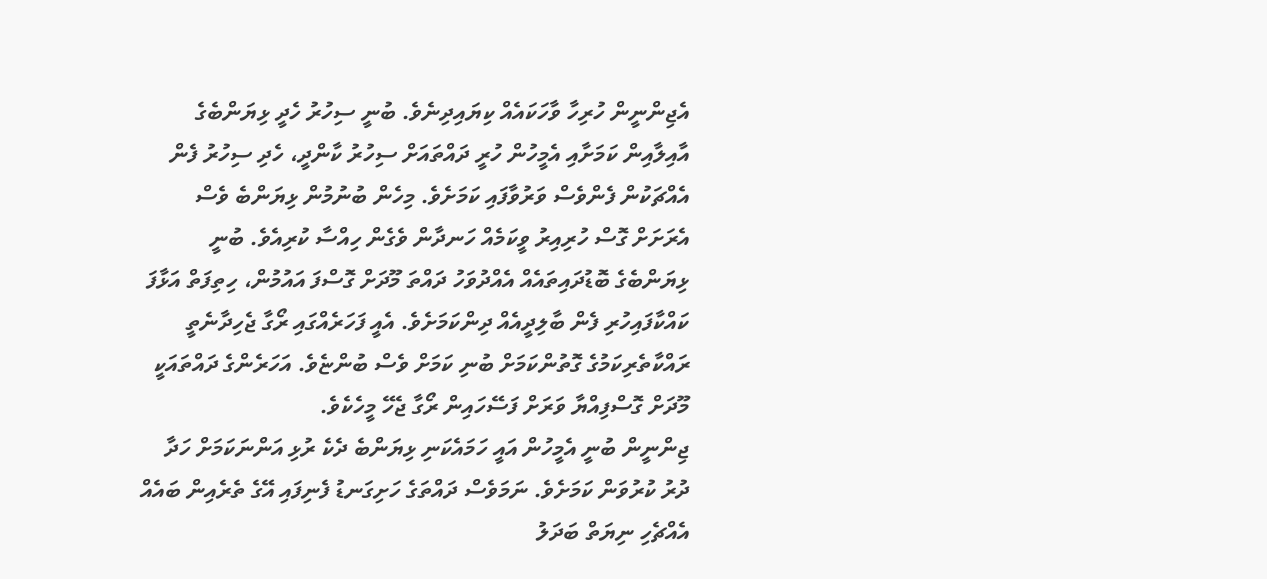އެޖިންނީން ހުރިހާ ވާހަކައެއް ކިޔައިދިނެވެ. ބުނީ ސިހުރު ހެދީ ޅިޔަންބެގެ އާއިލާއިން ކަމަށާއި އެމީހުން ހުރީ ދައްތައަށް ސިހުރު ކާންދީ، ހެދި ސިހުރު ފެން އެއްޗަކުން ފެންވެސް ވަރުވާފައި ކަމަށެވެ. މިހެން ބުނުމުން ޅިޔަންބެ ވެސް އެރަށަށް ގޮސް ހުރިއިރު ވީކަމެއް ހަނދާން ވެގެން ހިއްސާ ކުރިއެވެ. ބުނީ ޅިޔަންބެގެ ބޮޑުދައިތައެއް އެއްދުވަހު ދައްތަ މޫދަށް ގޮސްފަ އައުމުން، ހިތިފަތް އަޅާފަ ކައްކާފައިހުރި ފެން ބާލިދީއެއް ދިންކަމަށެވެ. އެއީ ފަހަރެއްގައި ރޯގާ ޖެހިދާނެތީ ރައްކާތެރިކަމުގެ ގޮތުންކަމަށް ބުނި ކަމަށް ވެސް ބުންޏެވެ. އަހަރެންގެ ދައްތައަކީ މޫދަށް ގޮސްފިއްޔާ ވަރަށް ފަސޭހައިން ރޯގާ ޖެހޭ މީހެކެވެ.
ޖިންނީން ބުނީ އެމީހުން އައީ ހަމައެކަނި ޅިޔަންބެ ދެކެ ރުޅި އަންނަކަމަށް ހަދާ ދުރު ކުރުވަން ކަމަށެވެ. ނަމަވެސް ދައްތަގެ ހަށިގަނޑު ފެނިފައި އޭގެ ތެރެއިން ބައެއް އެއްޗެހި ނިޔަތް ބަދަލު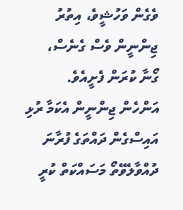ވެގެން ވަހުޝީވެ، އިތުރު ޖިންނީން ވެސް ގެނެސް، ގޯނާ ކުރަން ފެށީއެވެ. އަންހެން ޖިންނީން އެކަމާ ރުޅި އައިސްގެން ދައްތަގެ ފުރާނަ ދުއްވާލެވޭތޯ މަސައްކަތް ކުރީ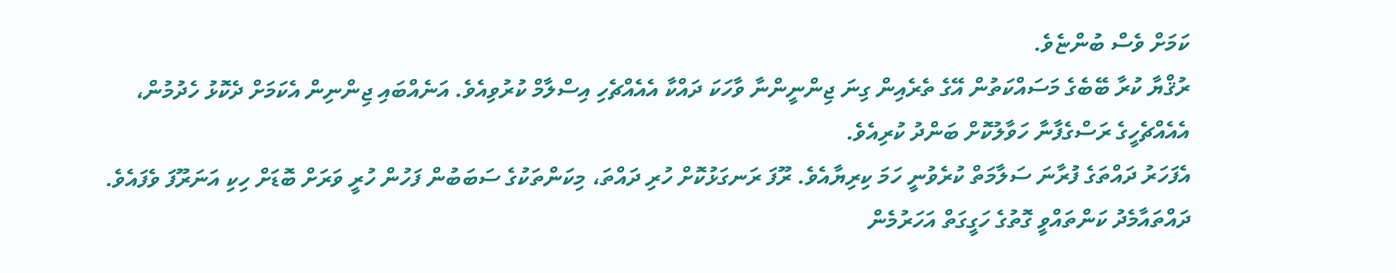ކަމަށް ވެސް ބުންޏެވެ.
ރުޤްޔާ ކުރާ ބޭބެގެ މަސައްކަތުން އޭގެ ތެރެއިން ގިނަ ޖިންނީންނާ ވާހަކަ ދައްކާ އެއެއްޗެހި އިސްލާމް ކުރުވިއެވެ. އަނެއްބައި ޖިންނިން އެކަމަށް ދެކޮޅު ހެދުމުން، އެއެއްޗެހީގެ ރަސްގެފާނާ ހަވާލުކޮށް ބަންދު ކުރިއެވެ.
އެފަހަރު ދައްތަގެ ފުރާނަ ސަލާމަތް ކުރެވުނީ ހަމަ ކިރިޔާއެވެ. ރޫފަ ރަނގަޅުކޮށް ހުރި ދައްތަ، މިކަންތަކުގެ ސަބަބުން ފަހުން ހުރީ ވަރަށް ބޮޑަށް ހިކި އަނަރޫފަ ވެފައެވެ. ދައްތައާމެދު ކަންތައްވީ ގޮތުގެ ހަގީގަތް އަހަރުމެން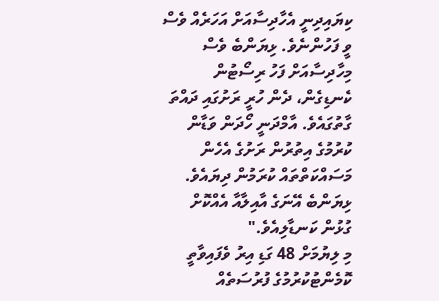ކިޔައިދިނީ އެހާދިސާއަށް އަހަރެއް ވެސް ވީ ފަހުންނެވެ. ޅިޔަންބެ ވެސް މިހާދިސާއަށް ފަހު ރިސޯޓުން ކެނޑިގެން، ދެން ހުރީ ރަށުގައި ދައްތަ ގާތުގައެވެ. އާމްދަނީ ހޯދަން ވަޑާން ކުރުމުގެ އިތުރުން ރަށުގެ އެހެން މަސައްކަތްތައް ކުރަމުން ދިޔައެވެ. ޅިޔަންބެ އޭނަގެ އާއިލާއާ އެއްކޮށް ގުޅުން ކަނޑާލިއެވެ."
މި ލިޔުމަށް 48 ގަޑި އިރު ވެފައިވާތީ ކޮމެންޓުކުރުމުގެ ފުރުސަތެއް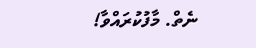ނެތް. މާފުކުރައްވާ!